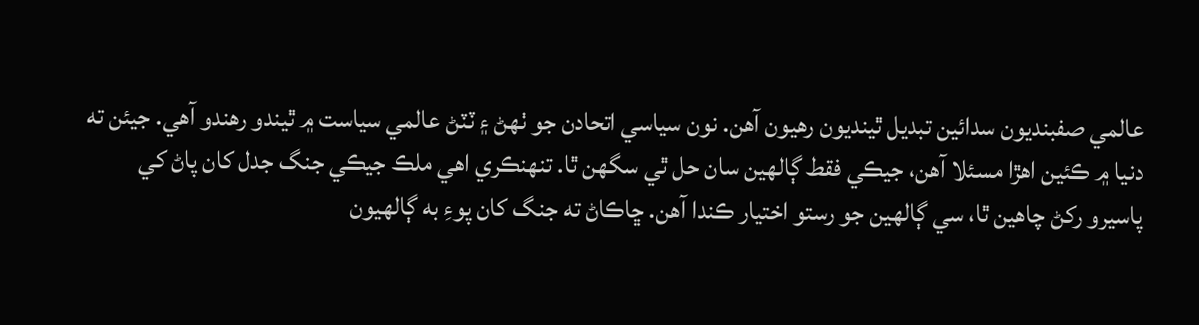عالمي صفبنديون سدائين تبديل ٿينديون رهيون آهن. نون سياسي اتحادن جو ٺهڻ ۽ ٽٽڻ عالمي سياست ۾ ٿيندو رهندو آهي. جيئن ته دنيا ۾ ڪئين اهڙا مسئلا آهن، جيڪي فقط ڳالهين سان حل ٿي سگهن ٿا. تنهنڪري اهي ملڪ جيڪي جنگ جدل کان پاڻ کي پاسيرو رکڻ چاهين ٿا، سي ڳالهين جو رستو اختيار ڪندا آهن. ڇاڪاڻ ته جنگ کان پوءِ به ڳالهيون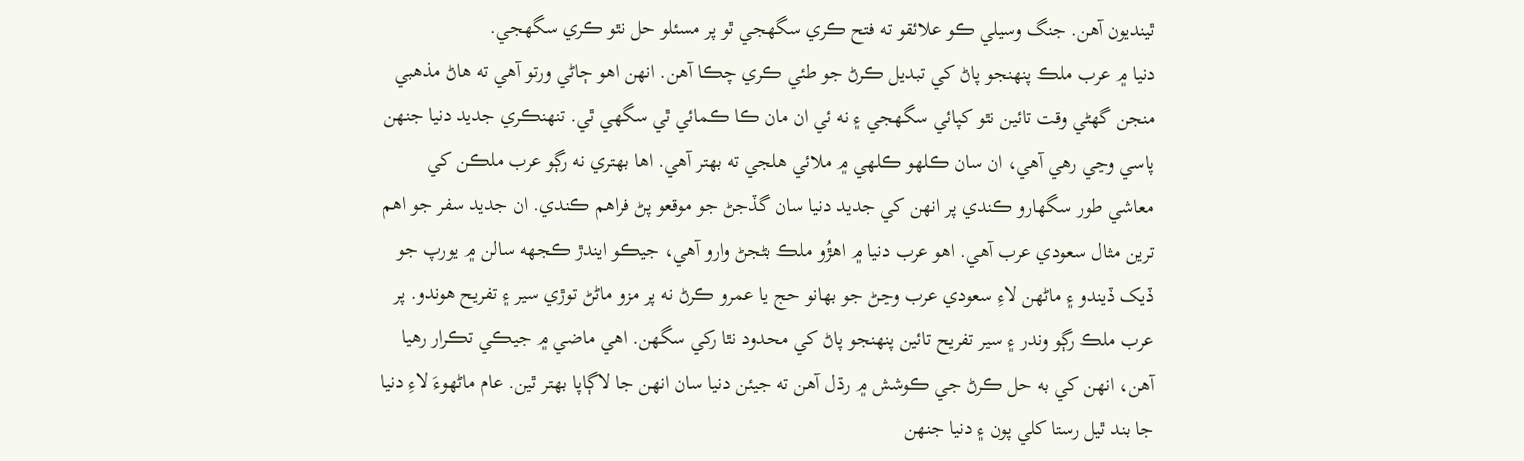ٿينديون آهن. جنگ وسيلي ڪو علائقو ته فتح ڪري سگهجي ٿو پر مسئلو حل نٿو ڪري سگهجي.
دنيا ۾ عرب ملڪ پنهنجو پاڻ کي تبديل ڪرڻ جو طئي ڪري چڪا آهن. انهن اهو ڄاڻي ورتو آهي ته هاڻ مذهبي منجن گهڻي وقت تائين نٿو کپائي سگهجي ۽ نه ئي ان مان ڪا ڪمائي ٿي سگهي ٿي. تنهنڪري جديد دنيا جنهن پاسي وڃي رهي آهي، ان سان ڪلهو ڪلهي ۾ ملائي هلجي ته بهتر آهي. اها بهتري نه رڳو عرب ملڪن کي معاشي طور سگهارو ڪندي پر انهن کي جديد دنيا سان گڏجڻ جو موقعو پڻ فراهم ڪندي. ان جديد سفر جو اهم ترين مثال سعودي عرب آهي. اهو عرب دنيا ۾ اهڙُو ملڪ بڻجڻ وارو آهي، جيڪو ايندڙ ڪجهه سالن ۾ يورپ جو ڏيک ڏيندو ۽ ماڻهن لاءِ سعودي عرب وڃڻ جو بهانو حج يا عمرو ڪرڻ نه پر مزو ماڻڻ توڙي سير ۽ تفريح هوندو. پر عرب ملڪ رڳو وندر ۽ سير تفريح تائين پنهنجو پاڻ کي محدود نٿا رکي سگهن. اهي ماضي ۾ جيڪي تڪرار رهيا آهن، انهن کي به حل ڪرڻ جي ڪوشش ۾ رڌل آهن ته جيئن دنيا سان انهن جا لاڳاپا بهتر ٿين. عام ماڻهوءَ لاءِ دنيا جا بند ٿيل رستا کلي پون ۽ دنيا جنهن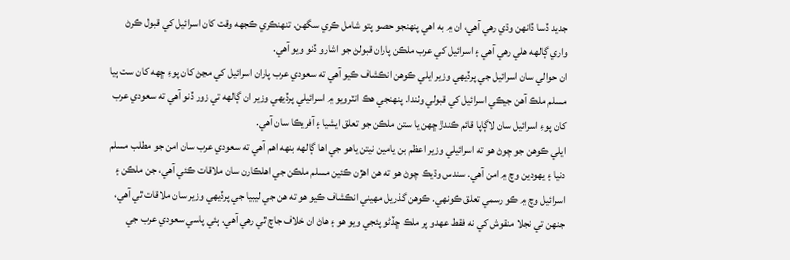جديد ڏسا ڏانهن وڌي رهي آهي، ان ۾ به اهي پنهنجو حصو پتو شامل ڪري سگهن. تنهنڪري ڪجهه وقت کان اسرائيل کي قبول ڪرڻ واري ڳالهه هلي رهي آهي ۽ اسرائيل کي عرب ملڪن پاران قبولڻ جو اشارو ڏنو ويو آهي.
ان حوالي سان اسرائيل جي پرڏيهي وزير ايلي ڪوهن انڪشاف ڪيو آهي ته سعودي عرب پاران اسرائيل کي مڃڻ کان پوءِ ڇهه کان ست ٻيا مسلم ملڪ آهن جيڪي اسرائيل کي قبولي وٺندا. پنهنجي هڪ انٽرويو ۾ اسرائيلي پرڏيهي وزير ان ڳالهه تي زور ڏنو آهي ته سعودي عرب کان پوءِ اسرائيل سان لاڳاپا قائم ڪندڙ ڇهن يا ستن ملڪن جو تعلق ايشيا ۽ آفريڪا سان آهي.
ايلي ڪوهن جو چوڻ هو ته اسرائيلي وزير اعظم بن يامين نيتن ياهو جي اها ڳالهه بنهه اهم آهي ته سعودي عرب سان امن جو مطلب مسلم دنيا ۽ يهودين وچ ۾ امن آهي. سندس وڌيڪ چوڻ هو ته هن اهڙن ڪئين مسلم ملڪن جي اهلڪارن سان ملاقات ڪئي آهي، جن ملڪن ۽ اسرائيل وچ ۾ ڪو رسمي تعلق ڪونهي. ڪوهن گذريل مهيني انڪشاف ڪيو هو ته هن جي ليبيا جي پرڏيهي وزير سان ملاقات ٿي آهي، جنهن تي نجلا منقوش کي نه فقط عهدو پر ملڪ ڇڏڻو پئجي ويو هو ۽ هاڻ ان خلاف جاچ ٿي رهي آهي. ٻئي پاسي سعودي عرب جي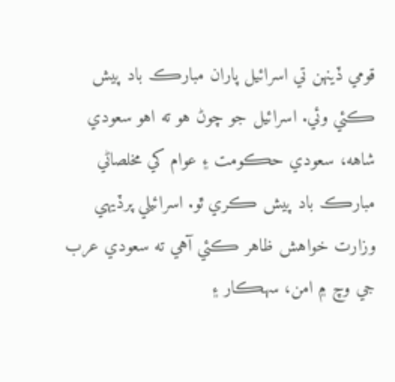قومي ڏينهن تي اسرائيل پاران مبارڪ باد پيش ڪئي وئي. اسرائيل جو چوڻ هو ته اهو سعودي شاهه، سعودي حڪومت ۽ عوام کي مخلصاڻي مبارڪ باد پيش ڪري ٿو. اسرائيلي پرڏيهي وزارت خواهش ظاهر ڪئي آهي ته سعودي عرب جي وچ ۾ امن، سهڪار ۽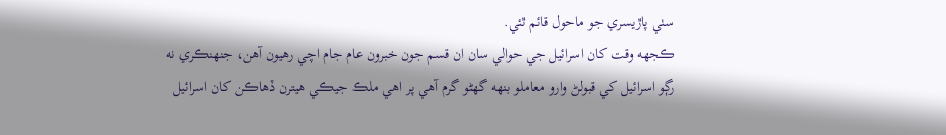سٺي پاڙيسري جو ماحول قائم ٿئي.
ڪجهه وقت کان اسرائيل جي حوالي سان ان قسم جون خبرون عام جام اچي رهيون آهن، جنهنڪري نه رڳو اسرائيل کي قبولڻ وارو معاملو بنهه گهڻو گرم آهي پر اهي ملڪ جيڪي هيترن ڏهاڪن کان اسرائيل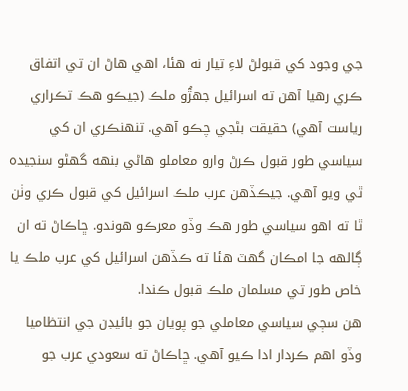جي وجود کي قبولڻ لاءِ تيار نه هئا، اهي هاڻ ان تي اتفاق ڪري رهيا آهن ته اسرائيل جهڙُو ملڪ (جيڪو هڪ تڪراري رياست آهي) حقيقت بڻجي چڪو آهي. تنهنڪري ان کي سياسي طور قبول ڪرڻ وارو معاملو هاڻي بنهه گهڻو سنجيده ٿي ويو آهي. جيڪڏهن عرب ملڪ اسرائيل کي قبول ڪري وٺن ٿا ته اهو سياسي طور هڪ وڏو معرڪو هوندو. ڇاڪاڻ ته ان ڳالهه جا امڪان گهٽ هئا ته ڪڏهن اسرائيل کي عرب ملڪ يا خاص طور تي مسلمان ملڪ قبول ڪندا.
هن سڄي سياسي معاملي جو پويان جو بائيڊن جي انتظاميا وڏو اهم ڪردار ادا ڪيو آهي. ڇاڪاڻ ته سعودي عرب جو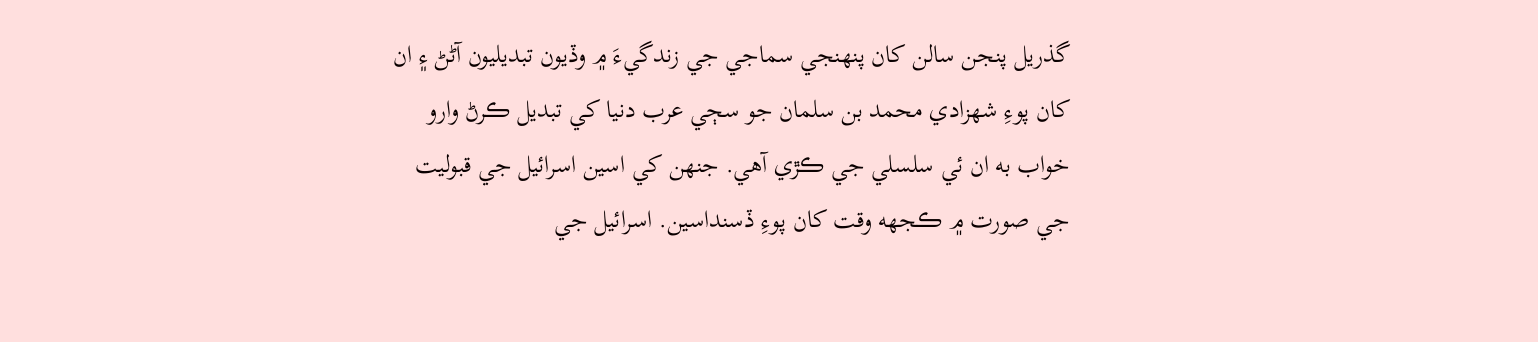گذريل پنجن سالن کان پنهنجي سماجي جي زندگيءَ ۾ وڏيون تبديليون آڻڻ ۽ ان کان پوءِ شهزادي محمد بن سلمان جو سڄي عرب دنيا کي تبديل ڪرڻ وارو خواب به ان ئي سلسلي جي ڪڙي آهي. جنهن کي اسين اسرائيل جي قبوليت جي صورت ۾ ڪجهه وقت کان پوءِ ڏسنداسين. اسرائيل جي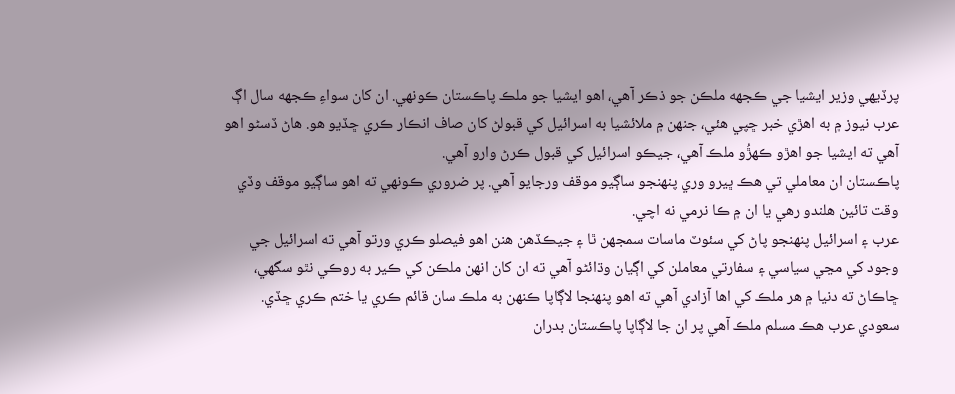پرڏيهي وزير ايشيا جي ڪجهه ملڪن جو ذڪر آهي، اهو ايشيا جو ملڪ پاڪستان ڪونهي. ان کان سواءِ ڪجهه سال اڳ عرب نيوز ۾ به اهڙي خبر ڇپي هئي، جنهن ۾ ملائشيا به اسرائيل کي قبولڻ کان صاف انڪار ڪري ڇڏيو هو. هاڻ ڏسڻو اهو آهي ته ايشيا جو اهڙو ڪهڙُو ملڪ آهي، جيڪو اسرائيل کي قبول ڪرڻ وارو آهي.
پاڪستان ان معاملي تي هڪ ڀيرو وري پنهنجو ساڳيو موقف ورجايو آهي. پر ضروري ڪونهي ته اهو ساڳيو موقف وڏي وقت تائين هلندو رهي يا ان ۾ ڪا نرمي نه اچي.
عرب ۽ اسرائيل پنهنجو پاڻ کي سئوٽ ماسات سمجهن ٿا ۽ جيڪڏهن هنن اهو فيصلو ڪري ورتو آهي ته اسرائيل جي وجود کي مڃي سياسي ۽ سفارتي معاملن کي اڳيان وڌائڻو آهي ته ان کان انهن ملڪن کي ڪير به روڪي نٿو سگهي، ڇاڪاڻ ته دنيا ۾ هر ملڪ کي اها آزادي آهي ته اهو پنهنجا لاڳاپا ڪنهن به ملڪ سان قائم ڪري يا ختم ڪري ڇڏي. سعودي عرب هڪ مسلم ملڪ آهي پر ان جا لاڳاپا پاڪستان بدران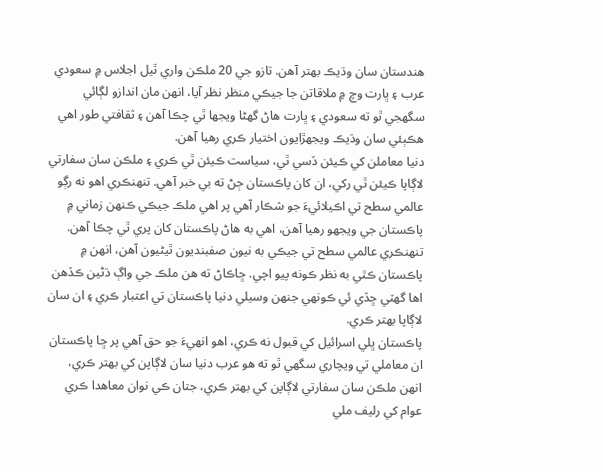هندستان سان وڌيڪ بهتر آهن. تازو جي 20 ملڪن واري ٿيل اجلاس ۾ سعودي عرب ۽ ڀارت وچ ۾ ملاقاتن جا جيڪي منظر نظر آيا، انهن مان اندازو لڳائي سگهجي ٿو ته سعودي ۽ ڀارت هاڻ گهڻا ويجها ٿي چڪا آهن ۽ ثقافتي طور اهي هڪٻئي سان وڌيڪ ويجهڙايون اختيار ڪري رهيا آهن.
دنيا معاملن کي ڪيئن ڏسي ٿي، سياست ڪيئن ٿي ڪري ۽ ملڪن سان سفارتي لاڳاپا ڪيئن ٿي رکي، ان کان پاڪستان ڄڻ ته بي خبر آهي. تنهنڪري اهو نه رڳو عالمي سطح تي اڪيلائيءَ جو شڪار آهي پر اهي ملڪ جيڪي ڪنهن زماني ۾ پاڪستان جي ويجهو رهيا آهن، اهي به هاڻ پاڪستان کان پري ٿي چڪا آهن. تنهنڪري عالمي سطح تي جيڪي به نيون صفبنديون ٿيڻيون آهن، انهن ۾ پاڪستان ڪٿي به نظر ڪونه پيو اچي. ڇاڪاڻ ته هن ملڪ جي واڳ ڌڻين ڪڏهن اها گهٽي ڇڏي ئي ڪونهي جنهن وسيلي دنيا پاڪستان تي اعتبار ڪري ۽ ان سان لاڳاپا بهتر ڪري.
پاڪستان ڀلي اسرائيل کي قبول نه ڪري، اهو انهيءَ جو حق آهي پر ڇا پاڪستان ان معاملي تي ويچاري سگهي ٿو ته هو عرب دنيا سان لاڳاپن کي بهتر ڪري، انهن ملڪن سان سفارتي لاڳاپن کي بهتر ڪري، جتان ڪي نوان معاهدا ڪري عوام کي رليف ملي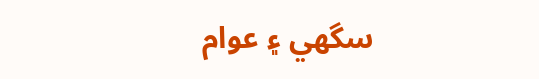سگهي ۽ عوام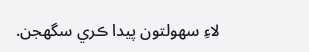لاءِ سهولتون پيدا ڪري سگهجن.